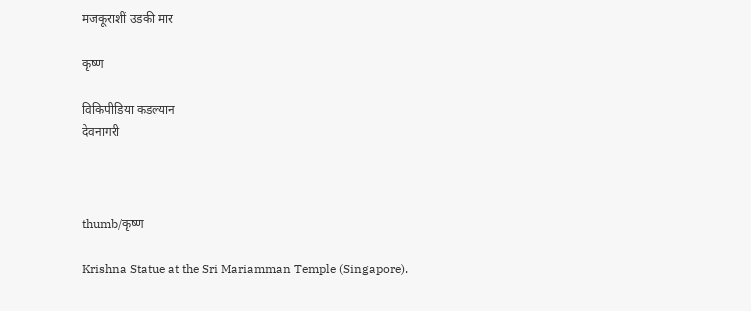मजकूराशीं उडकी मार

कृष्ण

विकिपीडिया कडल्यान
देवनागरी



thumb/कृष्ण

Krishna Statue at the Sri Mariamman Temple (Singapore).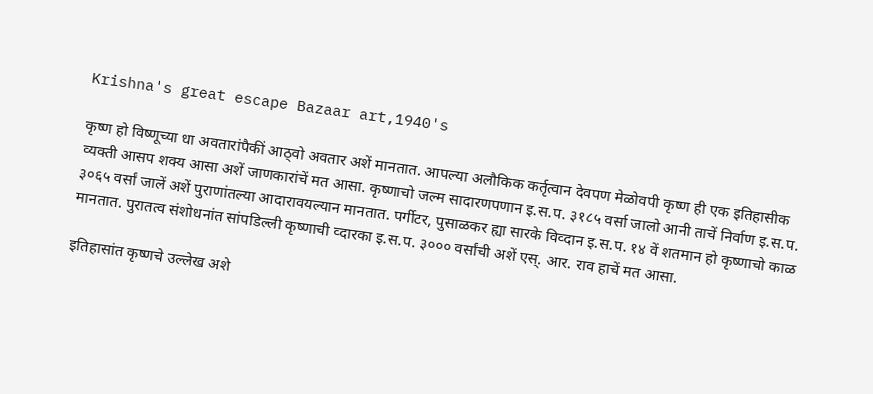Krishna's great escape Bazaar art,1940's

कृष्ण हो विष्णूच्या धा अवतारांपैकीं आठ्वो अवतार अशें मानतात. आपल्या अलौकिक कर्तृत्वान देवपण मेळोवपी कृष्ण ही एक इतिहासीक व्यक्ती आसप शक्य आसा अशें जाणकारांचें मत आसा. कृष्णाचो जल्म सादारणपणान इ.स.प. ३१८५ वर्सा जालो आनी ताचें निर्वाण इ.स.प. ३०६५ वर्सां जालें अशें पुराणांतल्या आदारावयल्यान मानतात. पर्गीटर, पुसाळकर ह्या सारके विव्दान इ.स.प. १४ वें शतमान हो कृष्णाचो काळ मानतात. पुरातत्व संशोधनांत सांपडिल्ली कृष्णाची व्दारका इ.स.प. ३००० वर्सांची अशें एस्‌. आर. राव हाचें मत आसा.

इतिहासांत कृष्णचे उल्लेख अशे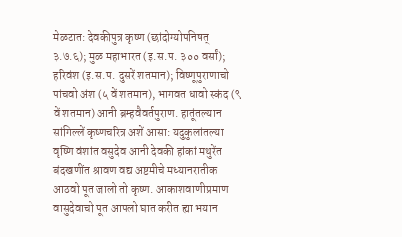मेळटात: देवकीपुत्र कृष्ण (छांदोग्योपनिषत्‌ ३.७.६); मुळ महाभारत (इ.स.प. ३०० वर्सां); हरिवंश (इ.स.प. दुसरें शतमान); विष्णूपुराणाचो पांचवो अंश (५ वें शतमान), भागवत धावो स्कंद (९ वें शतमान) आनी ब्रम्हवैवर्तपुराण. हातूंतल्यान सांगिल्लें कृष्णचरित्र अशें आसा: यदुकुलांतल्या वृष्णि वंशांत वसुदेव आनी देवकी हांकां मथुरेंत बंदखणींत श्रावण वद्य अष्टमीचे मध्यानरातीक आठवो पूत जालो तो कृष्ण. आकाशवाणीप्रमाण वासुदेवाचो पूत आपलो घात करीत ह्या भयान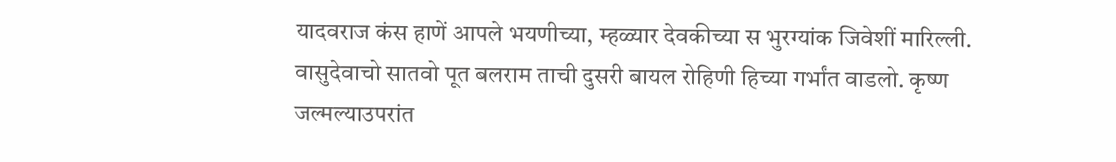यादवराज कंस हाणें आपले भयणीच्या, म्हळ्यार देवकीच्या स भुरग्यांक जिवेशीं मारिल्ली. वासुदेवाचो सातवो पूत बलराम ताची दुसरी बायल रोहिणी हिच्या गर्भांत वाडलो. कृष्ण जल्मल्याउपरांत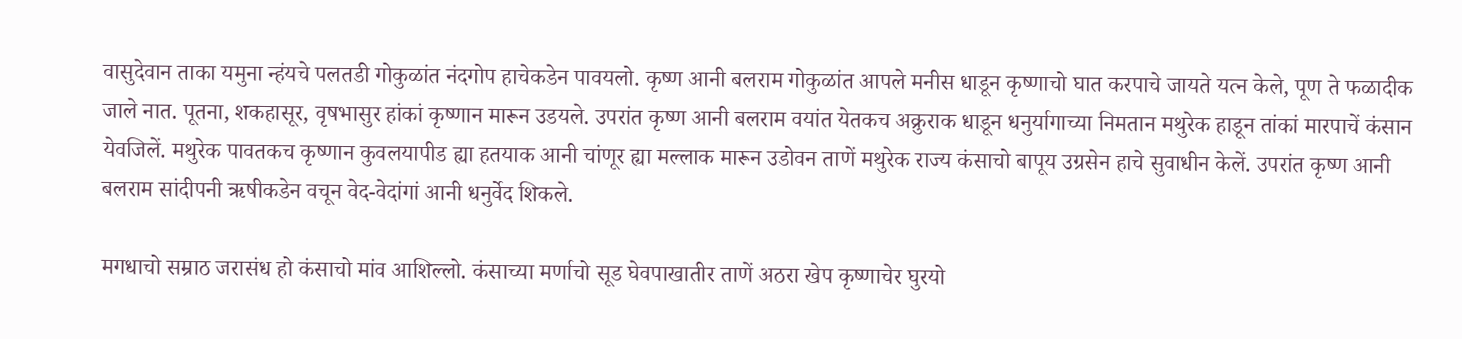वासुदेवान ताका यमुना न्हंयचे पलतडी गोकुळांत नंदगोप हाचेकडेन पावयलो. कृष्ण आनी बलराम गोकुळांत आपले मनीस धाडून कृष्णाचो घात करपाचे जायते यत्न केले, पूण ते फळादीक जाले नात. पूतना, शकहासूर, वृषभासुर हांकां कृष्णान मारून उडयले. उपरांत कृष्ण आनी बलराम वयांत येतकच अक्रुराक धाडून धनुर्यागाच्या निमतान मथुरेक हाडून तांकां मारपाचें कंसान येवजिलें. मथुरेक पावतकच कृष्णान कुवलयापीड ह्या हतयाक आनी चांणूर ह्या मल्लाक मारून उडोवन ताणें मथुरेक राज्य कंसाचो बापूय उग्रसेन हाचे सुवाधीन केलें. उपरांत कृष्ण आनी बलराम सांदीपनी ऋषीकडेन वचून वेद-वेदांगां आनी धनुर्वेद शिकले.

मगधाचो सम्राठ जरासंध हो कंसाचो मांव आशिल्लो. कंसाच्या मर्णाचो सूड घेवपाखातीर ताणें अठरा खेप कृष्णाचेर घुरयो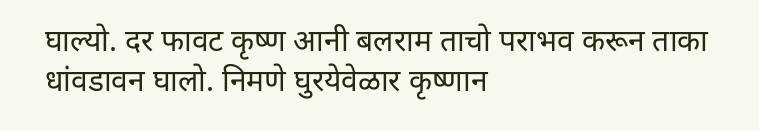घाल्यो. दर फावट कृष्ण आनी बलराम ताचो पराभव करून ताका धांवडावन घालो. निमणे घुरयेवेळार कृष्णान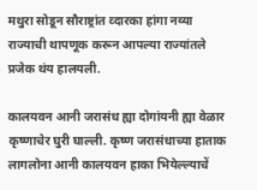मथुरा सोडून सौराष्ट्रांत व्दारका हांगा नव्या राज्याची थापणूक करून आपल्या राज्यांतले प्रजेक थंय हालयली.

कालयवन आनी जरासंध ह्या दोगांयनी ह्या वेळार कृष्णाचेर घुरी घाल्ली. कृष्ण जरासंधाच्या हाताक लागलोना आनी कालयवन हाका भियेल्ल्याचें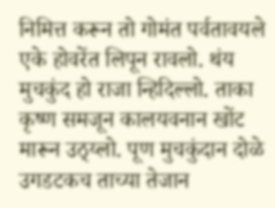निमित्त करून तो गोमंत पर्वतावयले एके होवरेंत लिपून रावलो. थंय मुचकुंद हो राजा न्हिदिल्लो. ताका कृष्ण समजून कालयवनान खोंट मारून उठ्य्लो. पूण मुचकुंदान दोळे उगडटकच ताच्या तेजान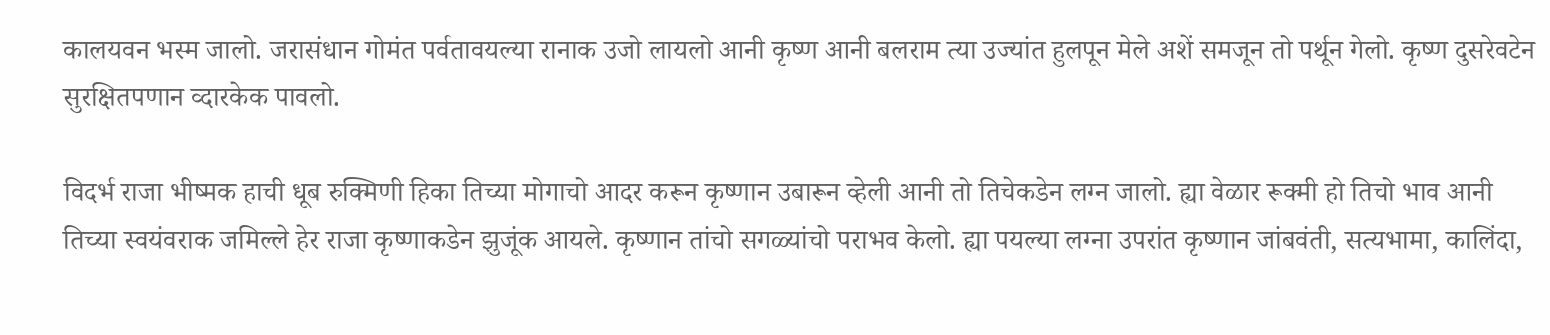कालयवन भस्म जालो. जरासंधान गोमंत पर्वतावयल्या रानाक उजो लायलो आनी कृष्ण आनी बलराम त्या उज्यांत हुलपून मेले अशें समजून तो पर्थून गेलो. कृष्ण दुसरेवटेन सुरक्षितपणान व्दारकेक पावलो.

विदर्भ राजा भीष्मक हाची धूब रुक्मिणी हिका तिच्या मोगाचो आदर करून कृष्णान उबारून व्हेली आनी तो तिचेकडेन लग्न जालो. ह्या वेळार रूक्मी हो तिचो भाव आनी तिच्या स्वयंवराक जमिल्ले हेर राजा कृष्णाकडेन झुजूंक आयले. कृष्णान तांचो सगळ्यांचो पराभव केलो. ह्या पयल्या लग्ना उपरांत कृष्णान जांबवंती, सत्यभामा, कालिंदा,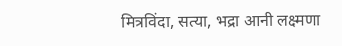मित्रविंदा, सत्या, भद्रा आनी लक्ष्मणा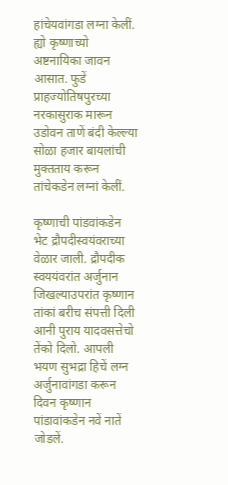हांचेयवांगडा लग्ना केलीं. ह्यो कृष्णाच्यो अष्टनायिका जावन आसात. फुडें प्राहज्योतिषपुरच्या नरकासुराक मारून उडोवन ताणें बंदी केल्ल्या सोळा हजार बायलांची मुक्तताय करून तांचेकडेन लग्नां केलीं.

कृष्णाची पांडवांकडेन भेट द्रौपदीस्वयंवराच्या वेळार जाली. द्रौपदीक स्वययंवरांत अर्जुनान जिखल्याउपरांत कृष्णान तांकां बरीच संपत्ती दिली आनी पुराय यादवसत्तेचो तेंको दिलो. आपली भयण सुभद्रा हिचें लग्न अर्जुनावांगडा करून दिवन कृष्णान पांडावांकडेन नवें नातें जोडलें.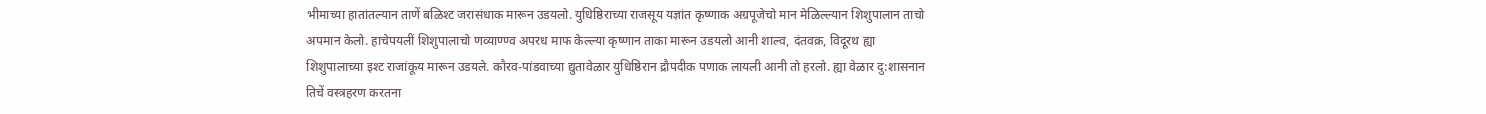भीमाच्या हातांतल्यान ताणें बळिश्ट जरासंधाक मारून उडयलो. युधिष्ठिराच्या राजसूय यज्ञांत कृष्णाक अग्रपूजेचो मान मेळिल्ल्यान शिशुपालान ताचो अपमान केलो. हाचेपयलीं शिशुपालाचो णव्याण्ण्व अपरध माफ केल्ल्या कृष्णान ताका मारून उडयलो आनी शाल्व, दंतवक्र, विदूरथ ह्या शिशुपालाच्या इश्ट राजांकूय मारून उडयले. कौरव-पांडवाच्या द्युतावेळार युधिष्ठिरान द्रौपदीक पणाक लायली आनी तो हरलो. ह्या वेळार दु:शासनान तिचें वस्त्रहरण करतना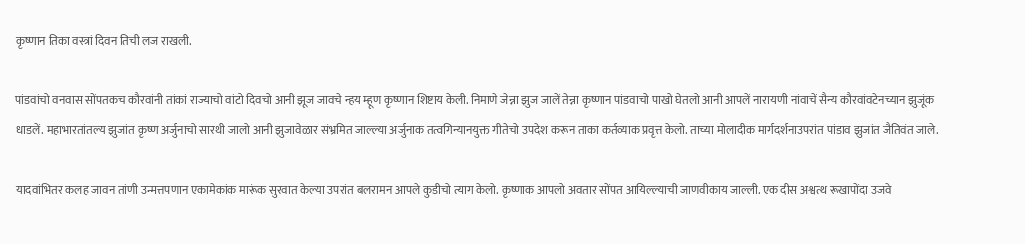कृष्णान तिका वस्त्रां दिवन तिची लज राखली.

पांडवांचो वनवास सोंपतकच कौरवांनी तांकां राज्याचो वांटो दिवचो आनी झूज जावचे न्हय म्हूण कृष्णान शिष्टाय केली. निमाणे जेन्ना झुज जालें तेन्ना कृष्णान पांडवाचो पाखो घेतलो आनी आपलें नारायणी नांवाचें सैन्य कौरवांवटेनच्यान झुजूंक धाडलें. महाभारतांतल्य झुजांत कृष्ण अर्जुनाचो सारथी जालो आनी झुजावेळार संभ्रमित जाल्ल्या अर्जुनाक तत्वगिन्यानयुक्त गीतेचो उपदेश करून ताका कर्तव्याक प्रवृत्त केलो. ताच्या मोलादीक मार्गदर्शनाउपरांत पांडाव झुजांत जैतिवंत जाले.

यादवांभितर कलह जावन तांणी उन्मत्तपणान एकामेकांक मारूंक सुरवात केल्या उपरांत बलरामन आपले कुडीचो त्याग केलो. कृष्णाक आपलो अवतार सोंपत आयिल्ल्याची जाणवीकाय जाल्ली. एक दीस अश्वत्थ रूखापोंदा उजवे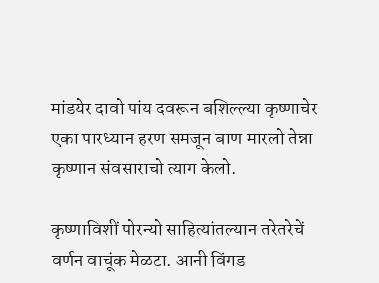मांडयेर दावो पांय दवरून बशिल्ल्या कृष्णाचेर एका पारध्यान हरण समजून बाण मारलो तेन्ना कृष्णान संवसाराचो त्याग केलो.

कृष्णाविशीं पोरन्यो साहित्यांतल्यान तरेतरेचें वर्णन वाचूंक मेळटा. आनी विंगड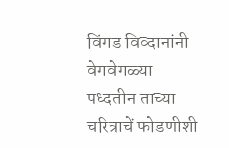विंगड विव्दानांनी वेगवेगळ्या पध्दतीन ताच्या चरित्राचें फोडणीशी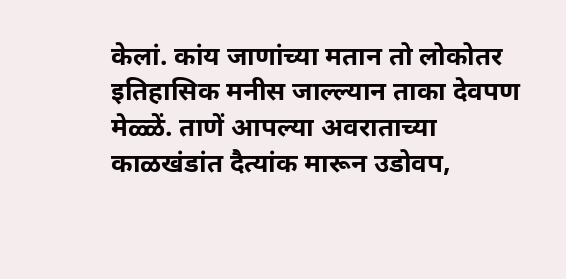केलां. कांय जाणांच्या मतान तो लोकोतर इतिहासिक मनीस जाल्ल्यान ताका देवपण मेळ्ळें. ताणें आपल्या अवराताच्या काळखंडांत दैत्यांक मारून उडोवप,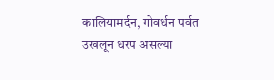कालियामर्दन, गोवर्धन पर्वत उखलून धरप असल्या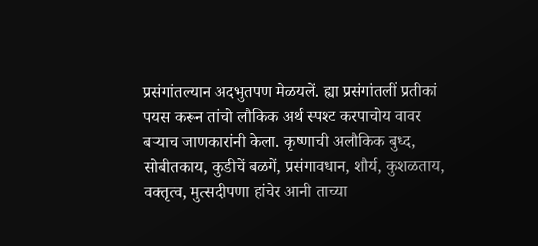प्रसंगांतल्यान अदभुतपण मेळयलें. ह्या प्रसंगांतलीं प्रतीकां पयस करून तांचो लौकिक अर्थ स्पश्ट करपाचोय वावर बर्‍याच जाणकारांनी केला. कृष्णाची अलौकिक बुध्द, सोबीतकाय, कुडीचें बळगें, प्रसंगावधान, शौर्य, कुशळताय, वक्तृत्व, मुत्सदीपणा हांचेर आनी ताच्या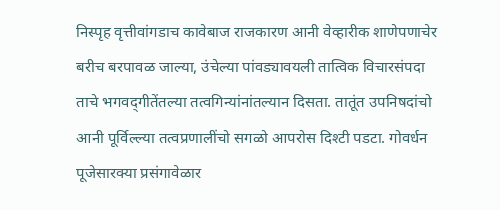निस्पृह वृत्तीवांगडाच कावेबाज राजकारण आनी वेव्हारीक शाणेपणाचेर बरीच बरपावळ जाल्या, उंचेल्या पांवड्यावयली तात्विक विचारसंपदा ताचे भगवद्‌गीतेंतल्या तत्वगिन्यांनांतल्यान दिसता. तातूंत उपनिषदांचो आनी पूर्विल्ल्या तत्वप्रणालींचो सगळो आपरोस दिश्टी पडटा. गोवर्धन पूजेसारक्या प्रसंगावेळार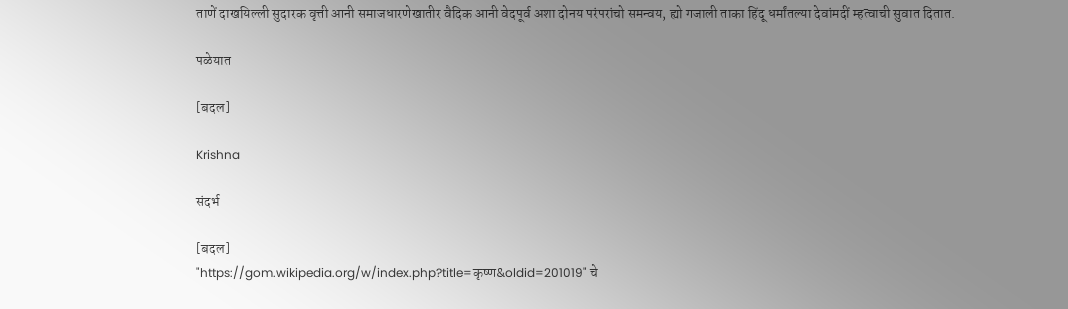ताणें दाखयिल्ली सुदारक वृत्ती आनी समाजधारणेखातीर वैदिक आनी वेदपूर्व अशा दोनय परंपरांचो समन्वय, ह्यो गजाली ताका हिंदू धर्मांतल्या देवांमदीं म्हत्वाची सुवात दितात.

पळेयात

[बदल]

Krishna

संदर्भ

[बदल]
"https://gom.wikipedia.org/w/index.php?title=कृष्ण&oldid=201019" चे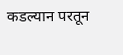कडल्यान परतून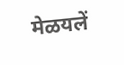मेळयलें